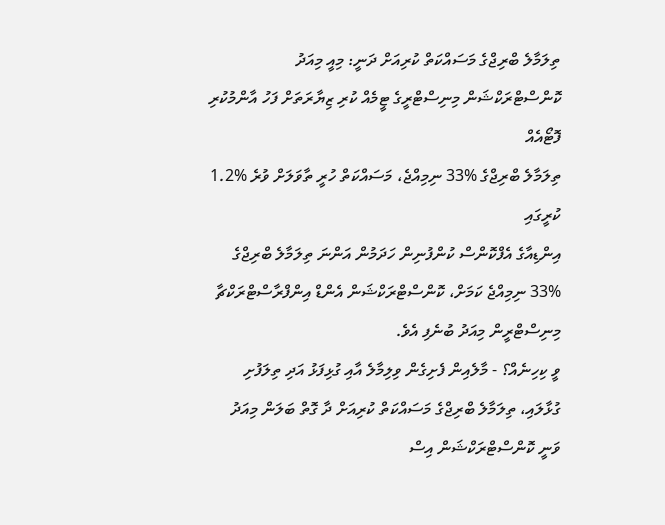ތިލަމާލެ ބްރިޖްގެ މަސައްކަތް ކުރިއަށް ދަނީ: މިއީ މިއަދު ކޮންސްޓްރަކްޝަން މިނިސްޓްރީގެ ޓީމެއް ކުރި ޒިޔާރަތަށް ފަހު އާންމުކުރި ފޮޓޯއެއް
ތިލަމާލެ ބްރިޖްގެ %33 ނިމިއްޖެ، މަސައްކަތް ހުރީ ތާވަލަށް ވުރެ %1.2 ކުރީގައި
އިންޑިއާގެ އެފްކޮންސް ކުންފުނިން ހަދަމުން އަންނަ ތިލަމާލެ ބްރިޖްގެ %33 ނިމިއްޖެ ކަމަށް، ކޮންސްޓްރަކްޝަން އެންޑް އިންފްރާސްޓްރަކްޗާ މިނިސްޓްރީން މިއަދު ބުނެފި އެވެ.
ވީ ކިހިނެއް؟ - މާލެއިން ފެށިގެން ވިލިމާލެ އާއި ގުޅިފަޅު އަދި ތިލަފުށި ގުޅާލައި، ތިލަމާލެ ބްރިޖްގެ މަސައްކަތް ކުރިއަށް ދާ ގޮތް ބަލަން މިއަދު ވަނީ ކޮންސްޓްރަކްޝަން އިސް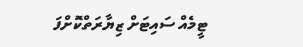ޓީމެއް ސައިޓަށް ޒިޔާރަތްކޮށްފަ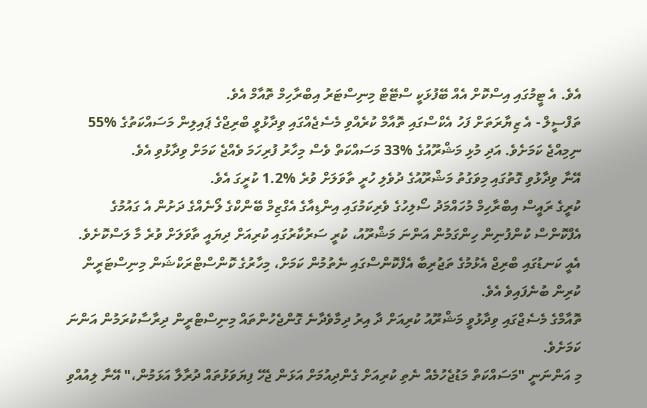އެވެ. އެ ޓީމުގައި އިސްކޮށް އެއް ބޭފުޅަކީ ސްޓޭޓް މިނިސްޓަރު އިބްރާހިމް ތޮއާމް އެވެ.
ތަފްސީލް - އެ ޒިޔާރަތަށް ފަހު އެކްސްގައި ތޮއާމް ކުރެއްވި މެސެޖެއްގައި ވިދާޅުވީ ބްރިޖްގެ ޕައިލިން މަސައްކަތުގެ %55 ނިމިއްޖެ ކަމަށެވެ. އަދި މުޅި މަޝްރޫއުގެ %33 މަސައްކަތް ވެސް މިހާރު ފުރިހަމަ ވެއްޖެ ކަމަށް ވިދާޅުވި އެވެ.
އޭނާ ވިދާޅުވި ގޮތުގައި މިވަގުތު މަޝްރޫއުގެ ދުވެލި ހުރީ ތާވަލަށް ވުރެ %1.2 ކުރީގަ އެވެ.
ކުރީގެ ރައީސް އިބްރާހިމް މުހައްމަދު ސޯލިހުގެ ވެރިކަމުގައި އިންޑިއާގެ އެގްޒިމް ބޭންކްގެ ލޯނެއްގެ ދަށުން އެ ގައުމުގެ އެފްކޮންސް ކުންފުނިން ހިންގަމުން އަންނަ މަޝްރޫއު، ކުރީ ސަރުކާރުގައި ކުރިއަށް ދިޔައީ ތާވަލަށް ވުރެ މާ ލަސްކޮށެވެ. އެއީ ކަނޑުގައި ބްރިޖް އެޅުމުގެ ތަޖުރިބާ އެފްކޮންސްގައި ނެތުމުން ކަމަށް، މިހާރުގެ ކޮންސްޓްރަކްޝަން މިނިސްޓަރީން ކުރިން ބުނެފައިވެ އެވެ.
ތޮއާމްގެ މެސެޖްގައި ވިދާޅުވީ މަޝްރޫއު ކުރިއަށް ދާ އިރު ދިމާވެދާނެ ގޮންޖެހުންތައް މިނިސްޓްރީން ދިރާސާކުރަމުން އަންނަ ކަމަށެވެ.
މި އަންނަނީ "މަސައްކަތް މަޑުޖެހުމެއް ނެތި ކުރިއަށް ގެންދިއުމަށް އަޅަން ޖެހޭ ފިޔަވަޅުތައް ދުރާލާ އަޅަމުން،" އޭނާ ލިއުއްވި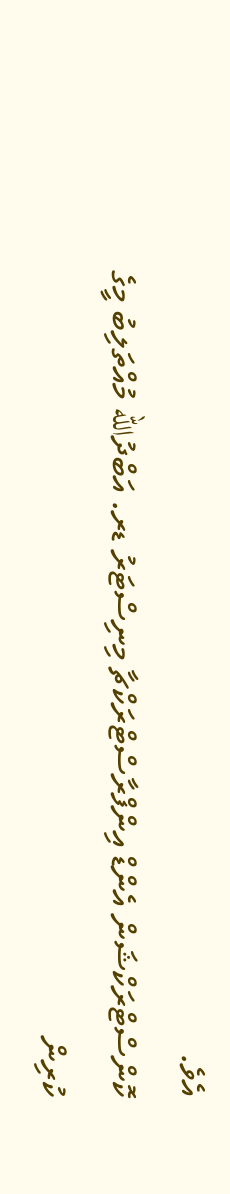އެވެ.
ކޮންސްޓްރަކްޝަން އެންޑް އިންފްރާސްޓްރަކްޗާ މިނިސްޓަރު ޑރ. އަބްދުالله މުއްތަލިބު މީގެ ކުރިން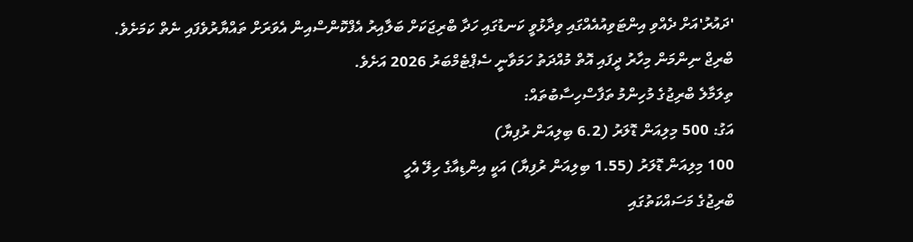'ދައުރު'އަށް ދެއްވި އިންޓަވިއުއެއްގައި ވިދާޅުވީ ކަނޑުގައި ހަދާ ބްރިޖަކަށް ބަލާއިރު އެފްކޮންސްއިން އެވަރަށް ތައްޔާރުވެފައި ނެތް ކަމަށެވެ.
ބްރިޖް ނިންމަން މިހާރު ދީފައި އޮތް މުއްދަތު ހަމަވާނީ ސެޕްޓެމްބަރު 2026 އަށެވެ.
ތިލަމާލެ ބްރިޖުގެ މުހިންމު ތަފާސްހިސާބުތައް:
އަގު: 500 މިލިއަން ޑޮލަރު (6.2 ބިލިއަން ރުފިޔާ)
100 މިލިއަން ޑޮލަރު (1.55 ބިލިއަން ރުފިޔާ) އަކީ އިންޑިއާގެ ހިލޭ އެހީ
ބްރިޖުގެ މަސައްކަތުގައި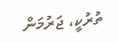ތުރުކީ، ޖަރުމަން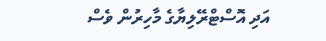އަދި އޮސްޓްރޭލިޔާގެ މާހިރުން ވެސް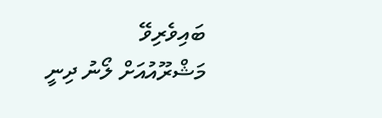ބައިވެރިވޭ
މަޝްރޫއުއަށް ލޯނު ދިނީ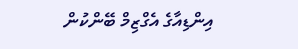އިންޑިއާގެ އެގްޒިމް ބޭންކުން